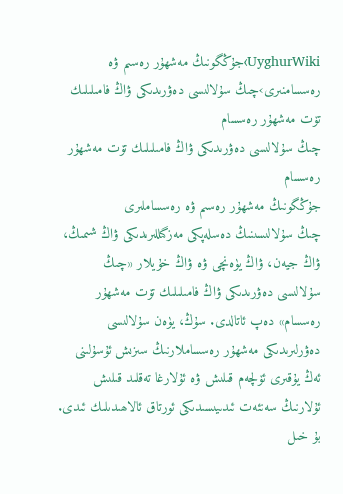UyghurWiki›جۇڭگونىڭ مەشھۇر رەسىم ۋە رەسسامنىرى›چىڭ سۇلالىسى دەۋرىدىكى ۋاڭ فامىلىلىك تۆت مەشھۇر رەسسام
چىڭ سۇلالىسى دەۋرىدىكى ۋاڭ فامىلىلىك تۆت مەشھۇر رەسسام
جۇڭگونىڭ مەشھۇر رەسىم ۋە رەسساملىرى
چىڭ سۇلالىسىنىڭ دەسلەپكى مەزگىللىرىدىكى ۋاڭ شىمىڭ، ۋاڭ جيەن، ۋاڭ يۈەنچى ۋە ۋاڭ خۇيلار «چىڭ سۇلالىسى دەۋرىدىكى ۋاڭ فامىلىلىك تۆت مەشھۇر رەسسام» دەپ ئاتالدى. سۇڭ، يۈەن سۇلالىسى دەۋرلىرىدىكى مەشھۇر رەسساملارنىڭ سىزىش ئۇسۇلىنى ئەڭ يۇقىرى ئۆلچەم قىلىش ۋە ئۇلارغا تەقلىد قىلىش ئۇلارنىڭ سەنئەت ئىدىيىسىدىكى ئورتاق ئالاھىدىلىك ئىدى. بۇ خىل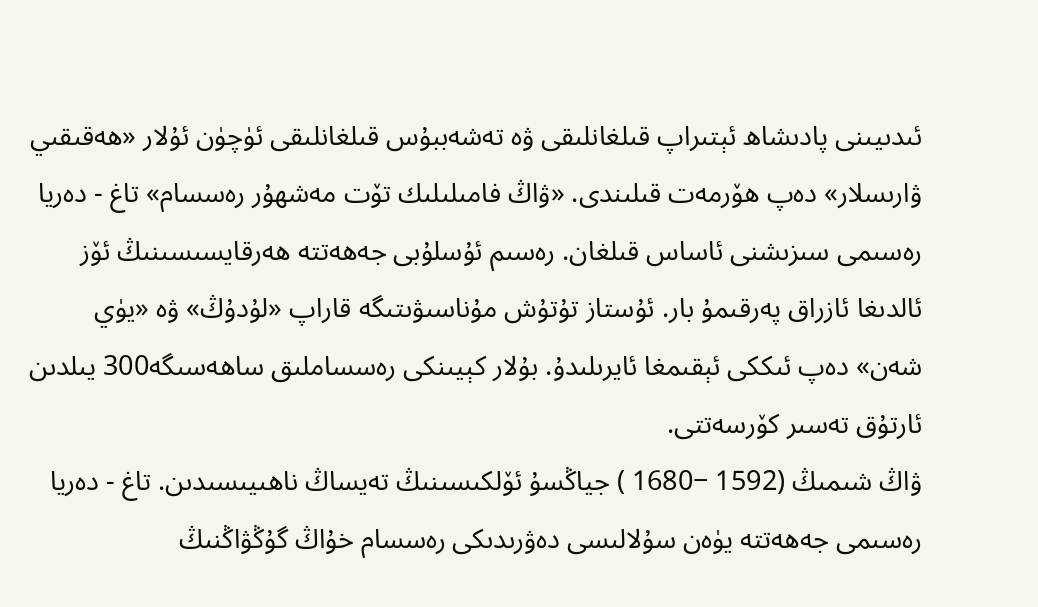ئىدىيىنى پادىشاھ ئېتىراپ قىلغانلىقى ۋە تەشەببۇس قىلغانلىقى ئۈچۈن ئۇلار «ھەقىقىي ۋارىسلار» دەپ ھۆرمەت قىلىندى. «ۋاڭ فامىلىلىك تۆت مەشھۇر رەسسام» تاغ - دەريا رەسىمى سىزىشنى ئاساس قىلغان. رەسىم ئۇسلۇبى جەھەتتە ھەرقايسىسىنىڭ ئۆز ئالدىغا ئازراق پەرقىمۇ بار. ئۇستاز تۇتۇش مۇناسىۋىتىگە قاراپ «لۇدۇڭ» ۋە «يۈي شەن» دەپ ئىككى ئېقىمغا ئايرىلىدۇ. بۇلار كېيىنكى رەسساملىق ساھەسىگە300 يىلدىن ئارتۇق تەسىر كۆرسەتتى.
ۋاڭ شىمىڭ (1592 −1680 ) جياڭسۇ ئۆلكىسىنىڭ تەيساڭ ناھىيىسىدىن. تاغ - دەريا رەسىمى جەھەتتە يۈەن سۇلالىسى دەۋرىدىكى رەسسام خۇاڭ گۇڭۋاڭنىڭ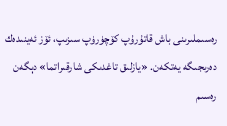رەسىملىرىنى باش قاتۇرۇپ كۆچۈرۈپ سىزىپ، ئۆز ئەينىدەك دەرىجىگە يەتكەن. «يازلىق تاغدىكى شارقىراتما» دېگەن رەسىم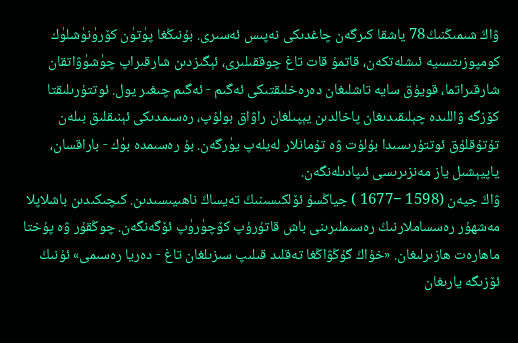ۋاڭ شىمىڭنىڭ78 ياشقا كىرگەن چاغدىكى نەپىس ئەسىرى. بۇنىڭغا پۈتۈن كۆرۈنۈشلۈك كومپوزىتسىيە ئىشلەتكەن، قاتمۇ قات تاغ چوققىلىرى، ئېگىزدىن شارقىراپ چۈشۈۋاتقان شارقىراتما، قويۇق سايە تاشلىغان دەرەخلىقتىكى ئەگىم - ئەگىم چىغىر يول. ئوتتۇرىلىقتا كۆزگە ۋاللىدە چېلىقىدىغان پاخالدىن يېپىلغان راۋاق بولۇپ، رەسىمدىكى ئېنىقلىق بىلەن تۇتۇقلۇق ئوتتۇرىسىدا بۇلۇت ۋە تۇمانلار لەيلەپ يۈرگەن. بۇ رەسىمدە بۈك - باراقسان، ياپيېشىل ياز مەنزىرىسى ئىپادىلەنگەن.
ۋاڭ جيەن (1598 −1677 ) جياڭسۇ ئۆلكىسىنىڭ تەيساڭ ناھىيىسىدىن. كىچىكىدىن باشلاپلا مەشھۇر رەسساملارنىڭ رەسىملىرىنى باش قاتۇرۇپ كۆچۈرۈپ ئۆگەنگەن. چوڭقۇر ۋە پۇختا ماھارەت ھازىرلىغان. «خۇاڭ گۇڭۋاڭغا تەقلىد قىلىپ سىزىلغان تاغ - دەريا رەسىمى» ئۇنىڭ ئۆزىگە يارىغان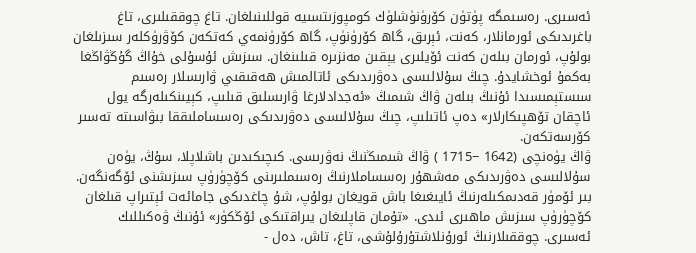ئەسىرى. رەسىمگە پۈتۈن كۆرۈنۈشلۈك كومپوزىتسىيە قوللىنىلغان. تاغ چوققىلىرى، تاغ باغرىدىكى ئورمانلار، كەنت، ئېرىق، گاھ كۆرۈنۈپ، گاھ كۆرۈنمەي كەتكەن كۆۋرۈكلەر سىزىلغان بولۇپ، ئورمان بىلەن كەنت ئۆيلىرى يېقىن مەنزىرە قىلىنغان. سىزىش ئۇسۇلى خۇاڭ گۇڭۋاڭغا بەكمۇ ئوخشايدۇ. چىڭ سۇلالىسى دەۋرىدىكى ئاتالمىش ھەقىقىي ۋارىسلار رەسىم سىستېمىسىدا ئۇنىڭ بىلەن ۋاڭ شىمىڭ «ئەجدادلارغا ۋارىسلىق قىلىپ، كېيىنكىلەرگە يول ئاچقان تۆھپىكارلار» دەپ ئاتىلىپ، چىڭ سۇلالىسى دەۋرىدىكى رەسساملىققا بىۋاسىتە تەسىر كۆرسەتكەن.
ۋاڭ يۈەنچى (1642 −1715 ) ۋاڭ شىمىڭنىڭ نەۋرىسى. كىچىكىدىن باشلاپلا، سۇڭ، يۈەن سۇلالىسى دەۋرىدىكى مەشھۇر رەسساملارنىڭ رەسىملىرىنى كۆچۈرۈپ سىزىشنى ئۆگەنگەن. بىر ئۆمۈر قەدىمكىلەرنىڭ ئايىغىغا باش قويغان بولۇپ، شۇ چاغدىكى جامائەت ئېتىراپ قىلغان كۆچۈرۈپ سىزىش ماھىرى ئىدى. «تۇمان قاپلىغان يىراقتىكى ئۆڭكۈر» ئۇنىڭ ۋەكىللىك ئەسىرى. چوققىلارنىڭ ئورۇنلاشتۇرۇلۇشى، تاغ، تاش، دەل -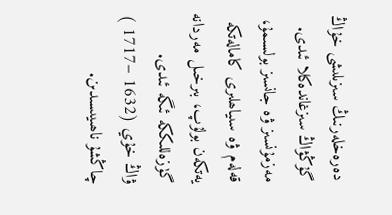دەرەخلەرنىڭ سىزىلىشى خۇاڭ گۇڭۋاڭ سىزغاندەكلا ئىدى. مەزمۇنسىز ۋە جانسىز بولسىمۇ، قەلەم ۋە سىياھلىرى كامالەتكە يەتكەن بولۇپ، بىرخىل مەردانە گۈزەللىككە ئىگە ئىدى.
ۋاڭ خۇي (1632 −1717 ) چاڭشۇ ناھىيىسىدىن.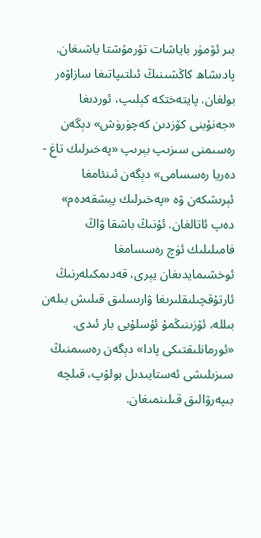بىر ئۆمۈر باياشات تۇرمۇشتا ياشىغان. پادىشاھ كاڭشىنىڭ ئىلتىپاتىغا سازاۋەر بولغان. پايتەختكە كېلىپ، ئوردىغا «جەنۇبنى كۆزدىن كەچۈرۈش» دېگەن رەسىمنى سىزىپ بېرىپ «پەخىرلىك تاغ - دەريا رەسسامى» دېگەن ئىنئامغا ئېرىشكەن ۋە «پەخىرلىك پېشقەدەم» دەپ ئاتالغان. ئۇنىڭ باشقا ۋاڭ فامىلىلىك ئۈچ رەسسامغا ئوخشىمايدىغان يېرى، قەدىمكىلەرنىڭ ئارتۇقچىلىقلىرىغا ۋارىسلىق قىلىش بىلەن بىللە، ئۆزىنىڭمۇ ئۇسلۇبى بار ئىدى. «ئورمانلىقتىكى پادا» دېگەن رەسىمنىڭ سىزىلىشى ئەستايىدىل بولۇپ، قىلچە بىپەرۋالىق قىلىنمىغان.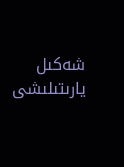شەكىل يارىتىلىشى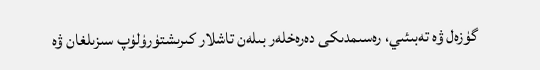گۈزەل ۋە تەبىئىي، رەسىمدىكى دەرەخلەر بىلەن تاشلار كىرىشتۈرۈلۈپ سىزىلغان ۋە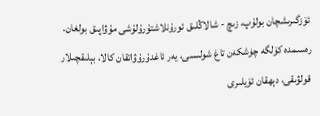ئۆزگىرىشچان بولۇپ، زىچ - شالاڭلىق ئورۇنلاشتۇرۇلۇشى مۇۋاپىق بولغان. رەسىمدە كۆلگە چۈشكەن تاغ شولىسى، يەر ئاغدۇرۇۋاتقان كالا، بېلىقچىلار قولۋىقى، دېھقان ئۆيلىرى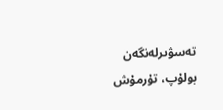تەسۋىرلەنگەن بولۇپ، تۇرمۇش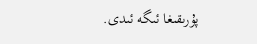پۇرىقىغا ئىگە ئىدى.